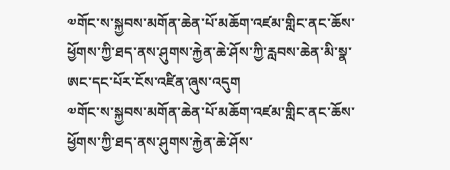༧གོང་ས་སྐྱབས་མགོན་ཆེན་པོ་མཆོག་འཛམ་གླིང་ནང་ཆོས་ཕྱོགས་ཀྱི་ཐད་ནས་ཤུགས་རྐྱེན་ཆེ་ཤོས་ཀྱི་རླབས་ཆེན་མི་སྣ་ཨང་དང་པོར་ངོས་འཛིན་ཞུས་འདུག
༧གོང་ས་སྐྱབས་མགོན་ཆེན་པོ་མཆོག་འཛམ་གླིང་ནང་ཆོས་ཕྱོགས་ཀྱི་ཐད་ནས་ཤུགས་རྐྱེན་ཆེ་ཤོས་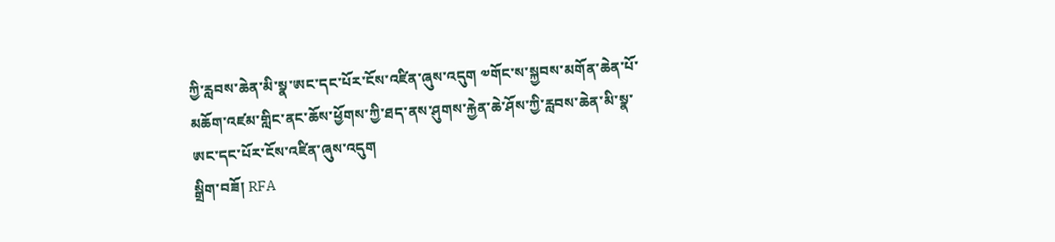ཀྱི་རླབས་ཆེན་མི་སྣ་ཨང་དང་པོར་ངོས་འཛིན་ཞུས་འདུག ༧གོང་ས་སྐྱབས་མགོན་ཆེན་པོ་མཆོག་འཛམ་གླིང་ནང་ཆོས་ཕྱོགས་ཀྱི་ཐད་ནས་ཤུགས་རྐྱེན་ཆེ་ཤོས་ཀྱི་རླབས་ཆེན་མི་སྣ་ཨང་དང་པོར་ངོས་འཛིན་ཞུས་འདུག
སྒྲིག་བཟོ། RFA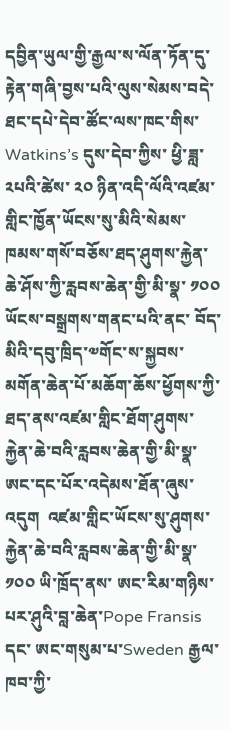དབྱིན་ཡུལ་གྱི་རྒྱལ་ས་ལོན་ཏོན་དུ་རྟེན་གཞི་བྱས་པའི་ལུས་སེམས་བདེ་ཐང་དཔེ་དེབ་ཚོང་ལས་ཁང་གིས་Watkins’s དུས་དེབ་ཀྱིས་ ཕྱི་ཟླ་༢པའི་ཚེས་ ༢༠ ཉིན་འདི་ལོའི་འཛམ་གླིང་ཁྱོན་ཡོངས་སུ་མིའི་སེམས་ཁམས་གསོ་བཅོས་ཐད་ཤུགས་རྐྱེན་ཆེ་ཤོས་ཀྱི་རླབས་ཆེན་གྱི་མི་སྣ་ ༡༠༠ ཡོངས་བསྒྲགས་གནང་པའི་ནང་ བོད་མིའི་དབུ་ཁྲིད་༧གོང་ས་སྐྱབས་མགོན་ཆེན་པོ་མཆོག་ཆོས་ཕྱོགས་ཀྱི་ཐད་ནས་འཛམ་གླིང་ཐོག་ཤུགས་རྐྱེན་ཆེ་བའི་རླབས་ཆེན་གྱི་མི་སྣ་ཨང་དང་པོར་འདེམས་ཐོན་ཞུས་འདུག  འཛམ་གླིང་ཡོངས་སུ་ཤུགས་རྐྱེན་ཆེ་བའི་རླབས་ཆེན་གྱི་མི་སྣ་ ༡༠༠ ཡི་ཁྲོད་ནས་ ཨང་རིམ་གཉིས་པར་ཤུའི་བླ་ཆེན་Pope Fransis དང་ ཨང་གསུམ་པ་Sweden རྒྱལ་ཁབ་ཀྱི་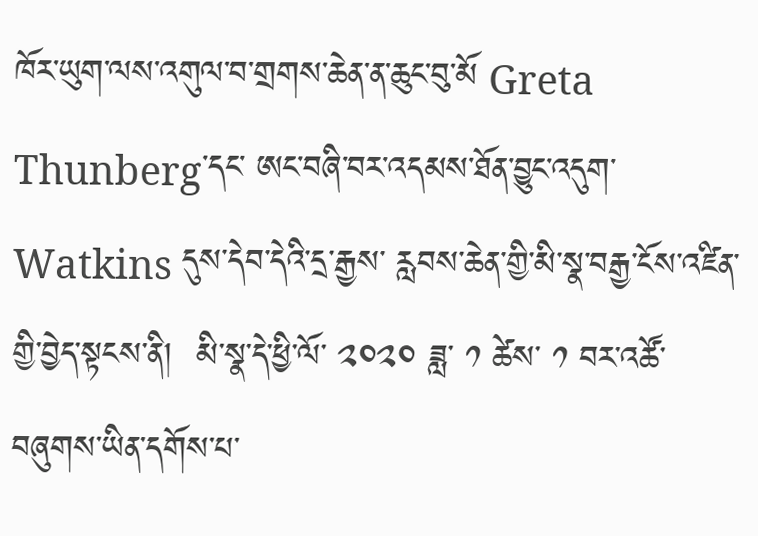ཁོར་ཡུག་ལས་འགུལ་བ་གྲགས་ཆེན་ན་ཆུང་བུ་མོ Greta Thunberg་དང་ ཨང་བཞི་བར་འདམས་ཐོན་བྱུང་འདུག་  Watkins དུས་དེབ་དེའི་དྲ་རྒྱས་ རླབས་ཆེན་གྱི་མི་སྣ་བརྒྱ་ངོས་འཛིན་གྱི་བྱེད་སྟངས་ནི།  མི་སྣ་དེ་ཕྱི་ལོ་ ༢༠༢༠ ཟླ་ ༡ ཚེས་ ༡ བར་འཚོ་བཞུགས་ཡིན་དགོས་པ་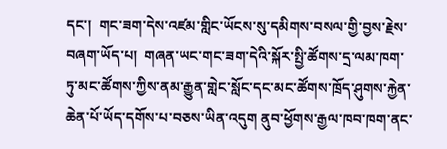དང་།  གང་ཟག་དེས་འཛམ་གླིང་ཡོངས་སུ་དམིགས་བསལ་གྱི་བྱས་རྗེས་བཞག་ཡོད་པ།  གཞན་ཡང་གང་ཟག་དེའི་སྐོར་སྤྱི་ཚོགས་དྲ་ལམ་ཁག་ཏུ་མང་ཚོགས་ཀྱིས་ནམ་རྒྱུན་གླེང་སློང་དང་མང་ཚོགས་ཁྲོད་ཤུགས་རྐྱེན་ཆེན་པོ་ཡོད་དགོས་པ་བཅས་ཡིན་འདུག ནུབ་ཕྱོགས་རྒྱལ་ཁབ་ཁག་ནང་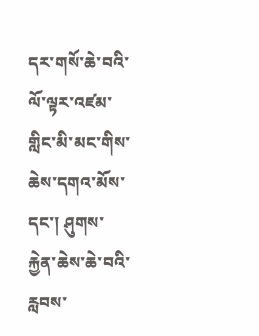དར་གསོ་ཆེ་བའི་ལོ་ལྟར་འཛམ་གླིང་མི་མང་གིས་ཆེས་དགའ་མོས་དང་། ཤུགས་རྐྱེན་ཆེས་ཆེ་བའི་རླབས་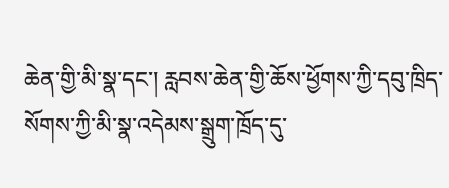ཆེན་གྱི་མི་སྣ་དང་། རླབས་ཆེན་གྱི་ཆོས་ཕྱོགས་ཀྱི་དབུ་ཁྲིད་སོགས་ཀྱི་མི་སྣ་འདེམས་སྒྲུག་ཁྲོད་དུ་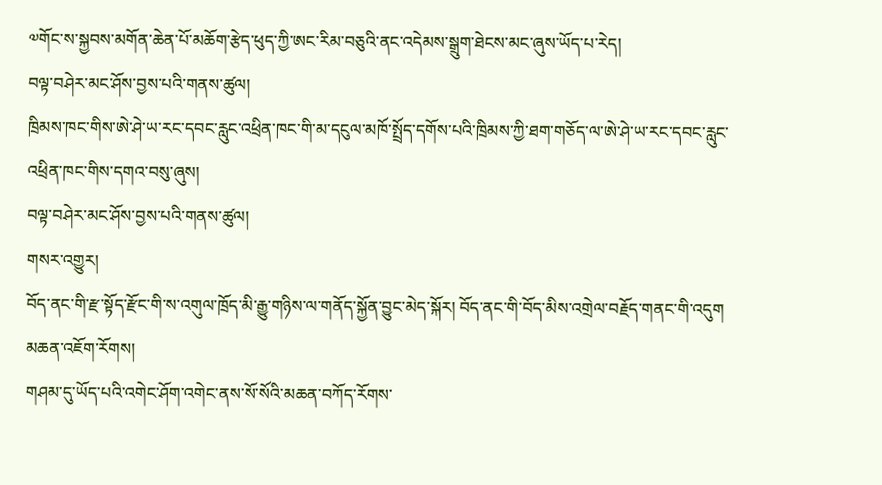༧གོང་ས་སྐྱབས་མགོན་ཆེན་པོ་མཆོག་རྩེད་ཕུད་ཀྱི་ཨང་རིམ་བཅུའི་ནང་འདེམས་སྒྲུག་ཐེངས་མང་ཞུས་ཡོད་པ་རེད།
བལྟ་བཤེར་མང་ཤོས་བྱས་པའི་གནས་ཚུལ།
ཁྲིམས་ཁང་གིས་ཨེ་ཤེ་ཡ་རང་དབང་རླུང་འཕྲིན་ཁང་གི་མ་དངུལ་མཁོ་སྤྲོད་དགོས་པའི་ཁྲིམས་ཀྱི་ཐག་གཅོད་ལ་ཨེ་ཤེ་ཡ་རང་དབང་རླུང་འཕྲིན་ཁང་གིས་དགའ་བསུ་ཞུས།
བལྟ་བཤེར་མང་ཤོས་བྱས་པའི་གནས་ཚུལ།
གསར་འགྱུར།
བོད་ནང་གི་རྫ་སྟོད་རྫོང་གི་ས་འགུལ་ཁྲོད་མི་རྒྱུ་གཉིས་ལ་གནོད་སྐྱོན་བྱུང་མེད་སྐོར། བོད་ནང་གི་བོད་མིས་འགྲེལ་བརྗོད་གནང་གི་འདུག
མཆན་འཇོག་རོགས།
གཤམ་དུ་ཡོད་པའི་འགེང་ཤོག་འགེང་ནས་སོ་སོའི་མཆན་བཀོད་རོགས་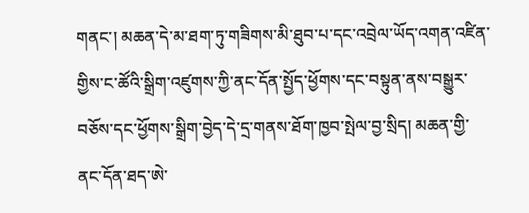གནང་། མཆན་དེ་མ་ཐག་ཏུ་གཟིགས་མི་ཐུབ་པ་དང་འབྲེལ་ཡོད་འགན་འཛིན་གྱིས་ང་ཚོའི་སྒྲིག་འཛུགས་ཀྱི་ནང་དོན་སྤྱོད་ཕྱོགས་དང་བསྟུན་ནས་བསྒྱུར་བཅོས་དང་ཕྱོགས་སྒྲིག་བྱེད་དེ་དྲ་གནས་ཐོག་ཁྱབ་སྤེལ་བྱ་སྲིད། མཆན་གྱི་ནང་དོན་ཐད་ཨེ་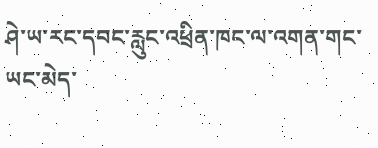ཤེ་ཡ་རང་དབང་རླུང་འཕྲིན་ཁང་ལ་འགན་གང་ཡང་མེད་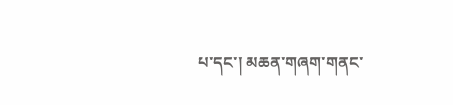པ་དང་། མཆན་གཞག་གནང་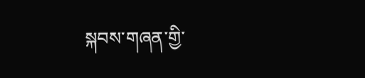སྐབས་གཞན་གྱི་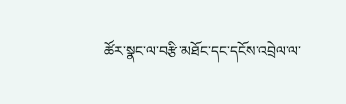ཚོར་སྣང་ལ་བརྩི་མཐོང་དང་དངོས་འབྲེལ་ལ་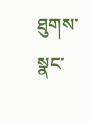ཐུགས་སྣང་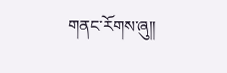གནང་རོགས་ཞུ༎